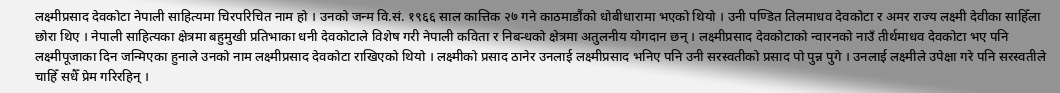लक्ष्मीप्रसाद देवकोटा नेपाली साहित्यमा चिरपरिचित नाम हो । उनको जन्म वि.सं. १९६६ साल कात्तिक २७ गने काठमाडौंको धोबीधारामा भएको थियो । उनी पण्डित तिलमाधव देवकोटा र अमर राज्य लक्ष्मी देवीका साहिँला छोरा थिए । नेपाली साहित्यका क्षेत्रमा बहुमुखी प्रतिभाका धनी देवकोटाले विशेष गरी नेपाली कविता र निबन्धको क्षेत्रमा अतुलनीय योगदान छन् । लक्ष्मीप्रसाद देवकोटाको न्वारनको नाउँ तीर्थमाधव देवकोटा भए पनि लक्ष्मीपूजाका दिन जन्मिएका हुनाले उनको नाम लक्ष्मीप्रसाद देवकोटा राखिएको थियो । लक्ष्मीको प्रसाद ठानेर उनलाई लक्ष्मीप्रसाद भनिए पनि उनी सरस्वतीको प्रसाद पो पुन्न पुगे । उनलाई लक्ष्मीले उपेक्षा गरे पनि सरस्वतीले चाहिँ सधैँ प्रेम गरिरहिन् ।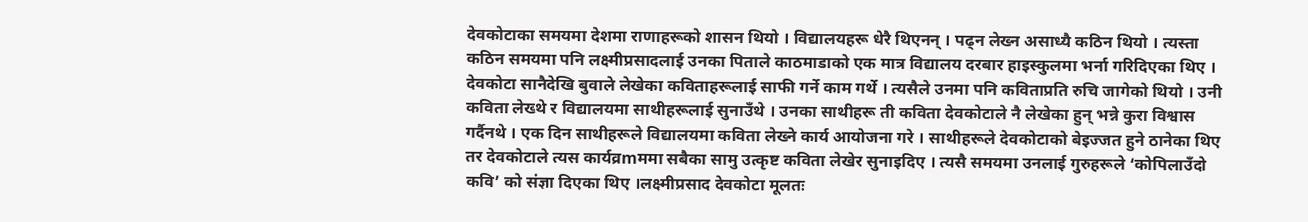देवकोटाका समयमा देशमा राणाहरूको शासन थियो । विद्यालयहरू धेरै थिएनन् । पढ्न लेख्न असाध्यै कठिन थियो । त्यस्ता कठिन समयमा पनि लक्ष्मीप्रसादलाई उनका पिताले काठमाडाको एक मात्र विद्यालय दरबार हाइस्कुलमा भर्ना गरिदिएका थिए । देवकोटा सानैदेखि बुवाले लेखेका कविताहरूलाई साफी गर्ने काम गर्थे । त्यसैले उनमा पनि कविताप्रति रुचि जागेको थियो । उनी कविता लेख्थे र विद्यालयमा साथीहरूलाई सुनाउँथे । उनका साथीहरू ती कविता देवकोटाले नै लेखेका हुन् भन्ने कुरा विश्वास गर्दैनथे । एक दिन साथीहरूले विद्यालयमा कविता लेख्ने कार्य आयोजना गरे । साथीहरूले देवकोटाको बेइज्जत हुने ठानेका थिए तर देवकोटाले त्यस कार्यव्रmममा सबैका सामु उत्कृष्ट कविता लेखेर सुनाइदिए । त्यसै समयमा उनलाई गुरुहरूले ‘कोपिलाउँदो कवि’ को संज्ञा दिएका थिए ।लक्ष्मीप्रसाद देवकोटा मूलतः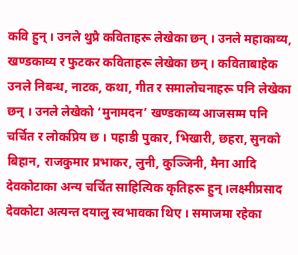कवि हुन् । उनले थुप्रै कविताहरू लेखेका छन् । उनले महाकाव्य, खण्डकाव्य र फुटकर कविताहरू लेखेका छन् । कविताबाहेक उनले निबन्ध, नाटक, कथा, गीत र समालोचनाहरू पनि लेखेका छन् । उनले लेखेको ‘मुनामदन’ खण्डकाव्य आजसम्म पनि चर्चित र लोकप्रिय छ । पहाडी पुकार, भिखारी, छहरा, सुनको बिहान, राजकुमार प्रभाकर, लुनी, कुञ्जिनी, मैना आदि देवकोटाका अन्य चर्चित साहित्यिक कृतिहरू हुन् ।लक्ष्मीप्रसाद देवकोटा अत्यन्त दयालु स्वभावका थिए । समाजमा रहेका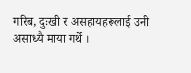गरिब, दुःखी र असहायहरूलाई उनी असाध्यै माया गर्थे ।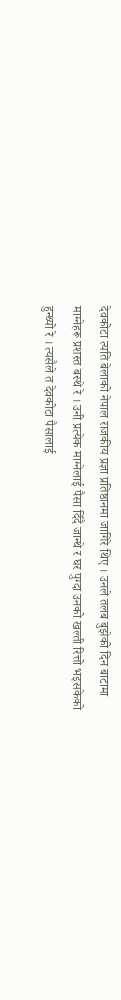देवकोटा त्यति बेलाको नेपाल राजकीय प्रज्ञा प्रतिष्ठानमा जागिरे थिए । उनले तलब बुझेको दिन बाटामा माग्नेहरू प्रशस्त बस्थे रे । उनी प्रत्येक माग्नेलाई पैसा दिँदै जान्थे र घर पुग्दा उनको खल्ती रित्तो भइसकेको हुन्थ्यो रे । त्यसैले त देवकोटा पैसालाई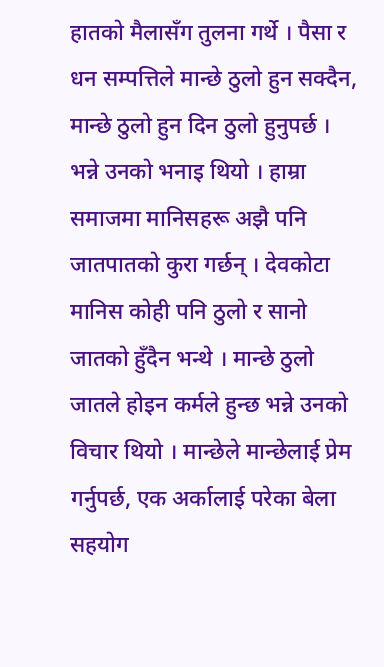हातको मैलासँग तुलना गर्थे । पैसा र धन सम्पत्तिले मान्छे ठुलो हुन सक्दैन, मान्छे ठुलो हुन दिन ठुलो हुनुपर्छ । भन्ने उनको भनाइ थियो । हाम्रा समाजमा मानिसहरू अझै पनि जातपातको कुरा गर्छन् । देवकोटा मानिस कोही पनि ठुलो र सानो जातको हुँदैन भन्थे । मान्छे ठुलो जातले होइन कर्मले हुन्छ भन्ने उनको विचार थियो । मान्छेले मान्छेलाई प्रेम गर्नुपर्छ, एक अर्कालाई परेका बेला सहयोग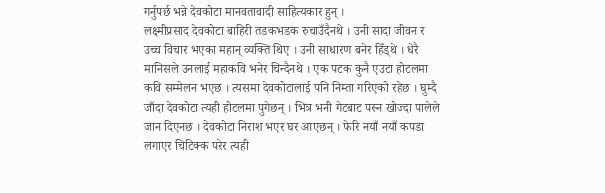गर्नुपर्छ भन्ने देवकोटा मानवतावादी साहित्यकार हुन् ।
लक्ष्मीप्रसाद देवकोटा बाहिरी तडकभडक रुचाउँदैनथे । उनी सादा जीवन र उच्च विचार भएका महान् व्यक्ति थिए । उनी साधारण बनेर हिँड्थे । धेरै मानिसले उनलाई महाकवि भनेर चिन्दैनथे । एक पटक कुनै एउटा होटलमा कवि सम्मेलन भएछ । त्यसमा देवकोटालाई पनि निम्ता गरिएको रहेछ । घुम्दै जाँदा देवकोटा त्यही होटलमा पुगेछन् । भित्र भनी गेटबाट पस्न खोज्दा पालेले जान दिएनछ । देवकोटा निराश भएर घर आएछन् । फेरि नयाँ नयाँ कपडा लगाएर चिटिक्क परेर त्यही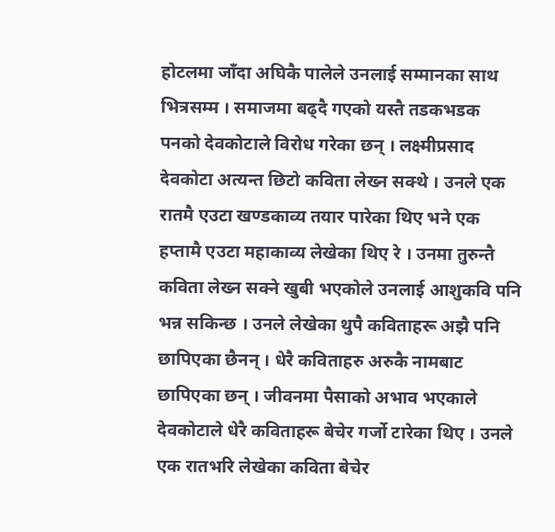होटलमा जाँदा अघिकै पालेले उनलाई सम्मानका साथ भित्रसम्म । समाजमा बढ्दै गएको यस्तै तडकभडक पनको देवकोटाले विरोध गरेका छन् । लक्ष्मीप्रसाद देवकोटा अत्यन्त छिटो कविता लेख्न सक्थे । उनले एक रातमै एउटा खण्डकाव्य तयार पारेका थिए भने एक हप्तामै एउटा महाकाव्य लेखेका थिए रे । उनमा तुरुन्तै कविता लेख्न सक्ने खुबी भएकोले उनलाई आशुकवि पनि भन्न सकिन्छ । उनले लेखेका थुपै कविताहरू अझै पनि छापिएका छैनन् । धेरै कविताहरु अरुकै नामबाट छापिएका छन् । जीवनमा पैसाको अभाव भएकाले देवकोटाले धेरै कविताहरू बेचेर गर्जो टारेका थिए । उनले एक रातभरि लेखेका कविता बेचेर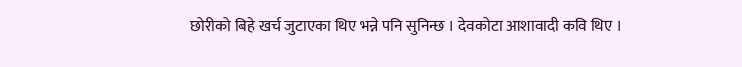छोरीको बिहे खर्च जुटाएका थिए भन्ने पनि सुनिन्छ । देवकोटा आशावादी कवि थिए ।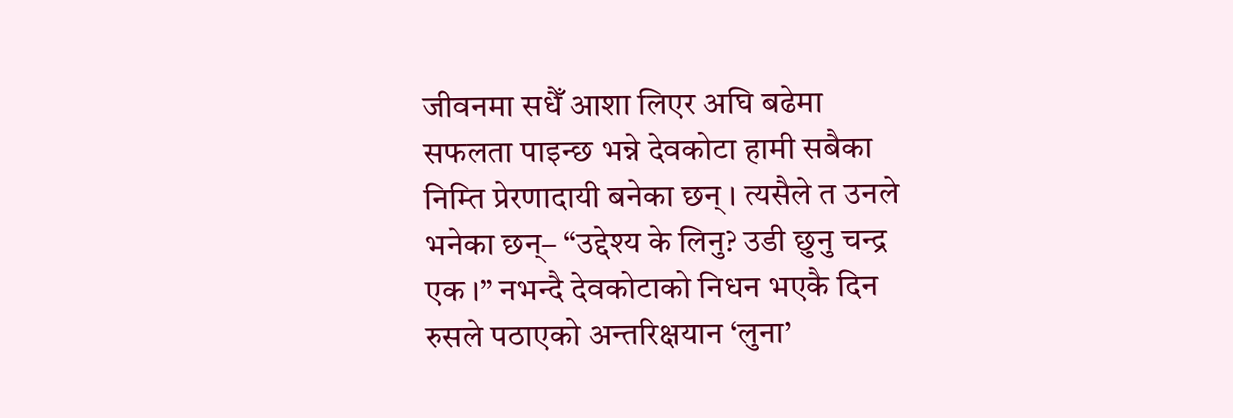जीवनमा सधैँ आशा लिएर अघि बढेमा सफलता पाइन्छ भन्ने देवकोटा हामी सबैका निम्ति प्रेरणादायी बनेका छन् । त्यसैले त उनले भनेका छन्– “उद्देश्य के लिनु? उडी छुनु चन्द्र एक ।” नभन्दै देवकोटाको निधन भएकै दिन रुसले पठाएको अन्तरिक्षयान ‘लुना’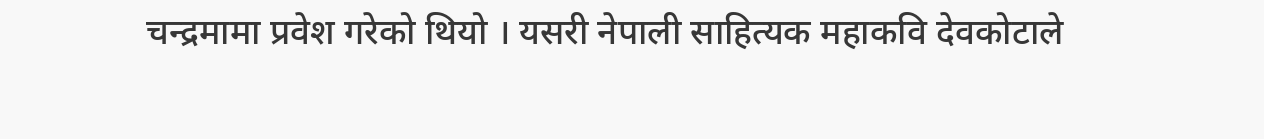चन्द्रमामा प्रवेश गरेको थियो । यसरी नेपाली साहित्यक महाकवि देवकोटाले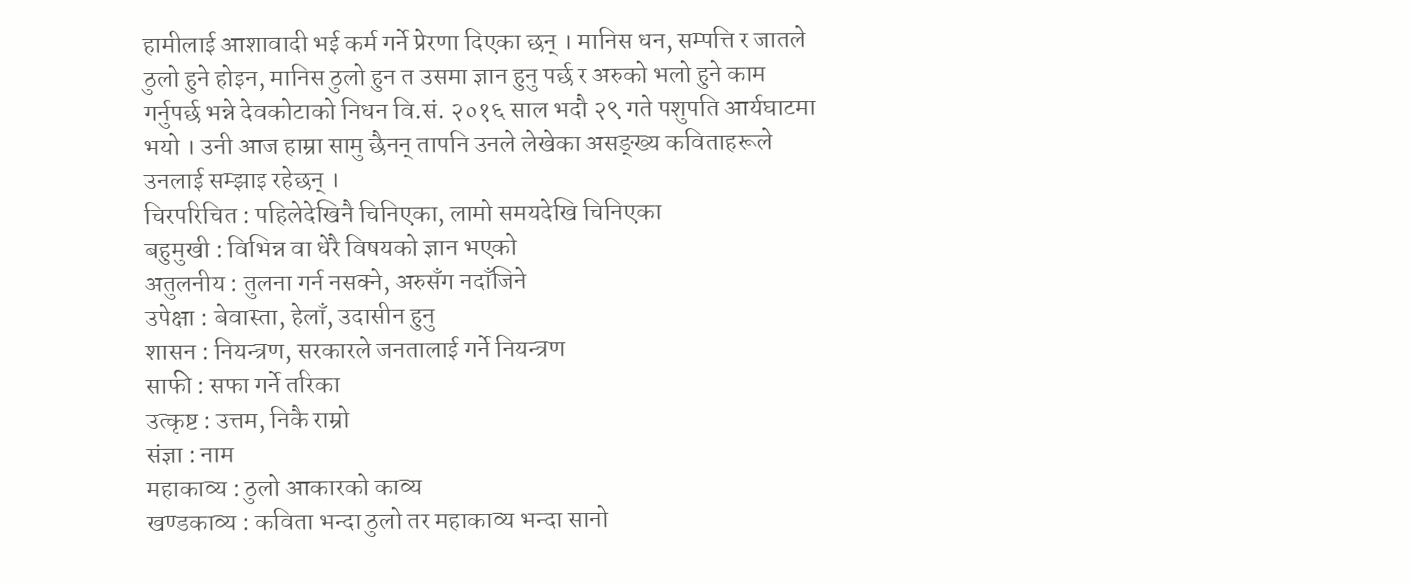हामीलाई आशावादी भई कर्म गर्ने प्रेरणा दिएका छन् । मानिस धन, सम्पत्ति र जातले ठुलो हुने होइन, मानिस ठुलो हुन त उसमा ज्ञान हुनु पर्छ र अरुको भलो हुने काम गर्नुपर्छ भन्ने देवकोटाको निधन वि.सं. २०१६ साल भदौ २९ गते पशुपति आर्यघाटमा भयो । उनी आज हाम्रा सामु छैनन् तापनि उनले लेखेका असङ्ख्य कविताहरूले उनलाई सम्झाइ रहेछन् ।
चिरपरिचित : पहिलेदेखिनै चिनिएका, लामो समयदेखि चिनिएका
बहुमुखी : विभिन्न वा धेरै विषयको ज्ञान भएको
अतुलनीय : तुलना गर्न नसक्ने, अरुसँग नदाँजिने
उपेक्षा : बेवास्ता, हेलाँ, उदासीन हुनु
शासन : नियन्त्रण, सरकारले जनतालाई गर्ने नियन्त्रण
साफी : सफा गर्ने तरिका
उत्कृष्ट : उत्तम, निकै राम्रो
संज्ञा : नाम
महाकाव्य : ठुलो आकारको काव्य
खण्डकाव्य : कविता भन्दा ठुलो तर महाकाव्य भन्दा सानो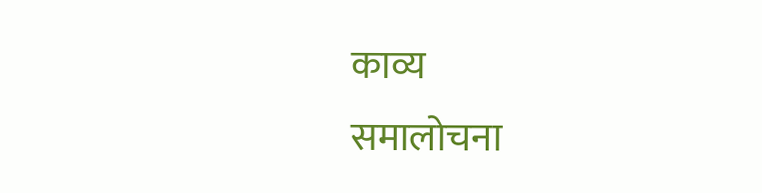काव्य
समालोचना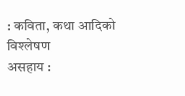: कविता, कथा आदिको विश्लेषण
असहाय :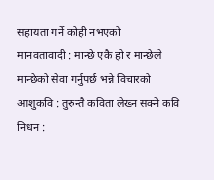सहायता गर्ने कोही नभएको
मानवतावादी : मान्छे एकै हो र मान्छेले मान्छेको सेवा गर्नुपर्छ भन्ने विचारको
आशुकवि : तुरुन्तै कविता लेख्न सक्ने कवि
निधन :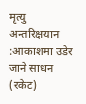मृत्यु
अन्तरिक्षयान :आकाशमा उडेर जाने साधन (रकेट)